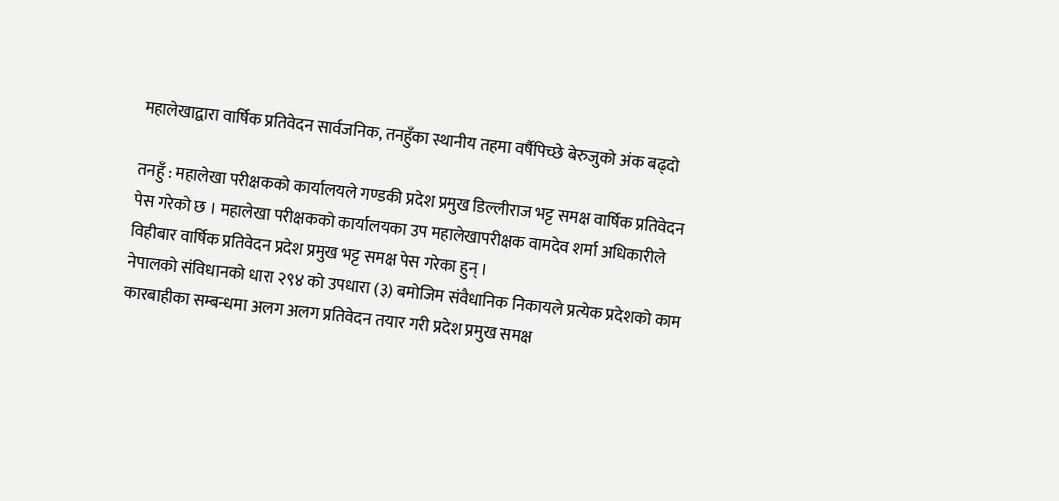महालेखाद्वारा वार्षिक प्रतिवेदन सार्वजनिक, तनहुँका स्थानीय तहमा वर्षैपिच्छे बेरुजुको अंक बढ्दो

तनहुँ : महालेखा परीक्षकको कार्यालयले गण्डकी प्रदेश प्रमुख डिल्लीराज भट्ट समक्ष वार्षिक प्रतिवेदन पेस गरेको छ । महालेखा परीक्षकको कार्यालयका उप महालेखापरीक्षक वामदेव शर्मा अधिकारीले विहीबार वार्षिक प्रतिवेदन प्रदेश प्रमुख भट्ट समक्ष पेस गरेका हुन् ।
नेपालको संविधानको धारा २९४ को उपधारा (३) बमोजिम संवैधानिक निकायले प्रत्येक प्रदेशको काम कारबाहीका सम्बन्धमा अलग अलग प्रतिवेदन तयार गरी प्रदेश प्रमुख समक्ष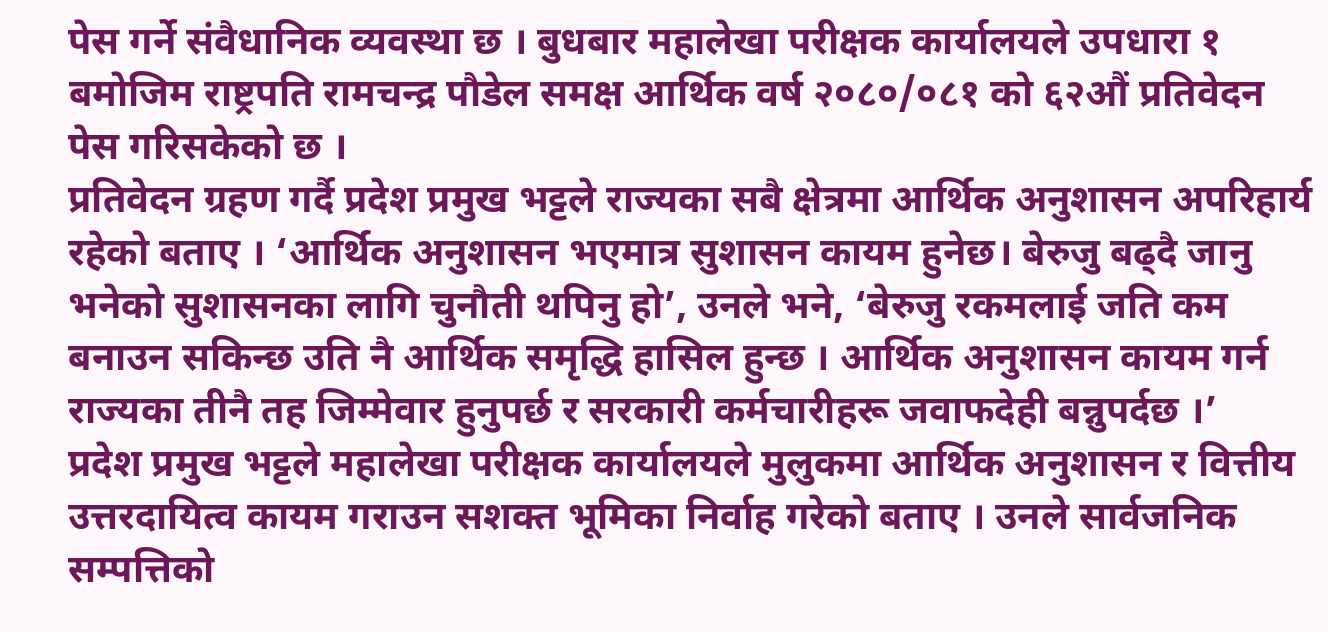पेस गर्ने संवैधानिक व्यवस्था छ । बुधबार महालेखा परीक्षक कार्यालयले उपधारा १ बमोजिम राष्ट्रपति रामचन्द्र पौडेल समक्ष आर्थिक वर्ष २०८०/०८१ को ६२औं प्रतिवेदन पेस गरिसकेको छ ।
प्रतिवेदन ग्रहण गर्दै प्रदेश प्रमुख भट्टले राज्यका सबै क्षेत्रमा आर्थिक अनुशासन अपरिहार्य रहेको बताए । ‘आर्थिक अनुशासन भएमात्र सुशासन कायम हुनेछ। बेरुजु बढ्दै जानु भनेको सुशासनका लागि चुनौती थपिनु हो’, उनले भने, ‘बेरुजु रकमलाई जति कम बनाउन सकिन्छ उति नै आर्थिक समृद्धि हासिल हुन्छ । आर्थिक अनुशासन कायम गर्न राज्यका तीनै तह जिम्मेवार हुनुपर्छ र सरकारी कर्मचारीहरू जवाफदेही बन्नुपर्दछ ।’
प्रदेश प्रमुख भट्टले महालेखा परीक्षक कार्यालयले मुलुकमा आर्थिक अनुशासन र वित्तीय उत्तरदायित्व कायम गराउन सशक्त भूमिका निर्वाह गरेको बताए । उनले सार्वजनिक सम्पत्तिको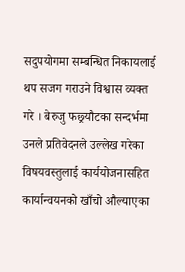सदुपयोगमा सम्बन्धित निकायलाई थप सजग गराउने विश्वास व्यक्त गरे । बेरुजु फछ्र्यौटका सन्दर्भमा उनले प्रतिवेदनले उल्लेख गरेका विषयवस्तुलाई कार्ययोजनासहित कार्यान्वयनको खाँचो औल्याएका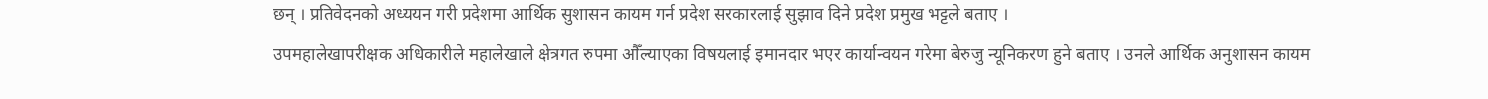छन् । प्रतिवेदनको अध्ययन गरी प्रदेशमा आर्थिक सुशासन कायम गर्न प्रदेश सरकारलाई सुझाव दिने प्रदेश प्रमुख भट्टले बताए ।
उपमहालेखापरीक्षक अधिकारीले महालेखाले क्षेत्रगत रुपमा औँल्याएका विषयलाई इमानदार भएर कार्यान्वयन गरेमा बेरुजु न्यूनिकरण हुने बताए । उनले आर्थिक अनुशासन कायम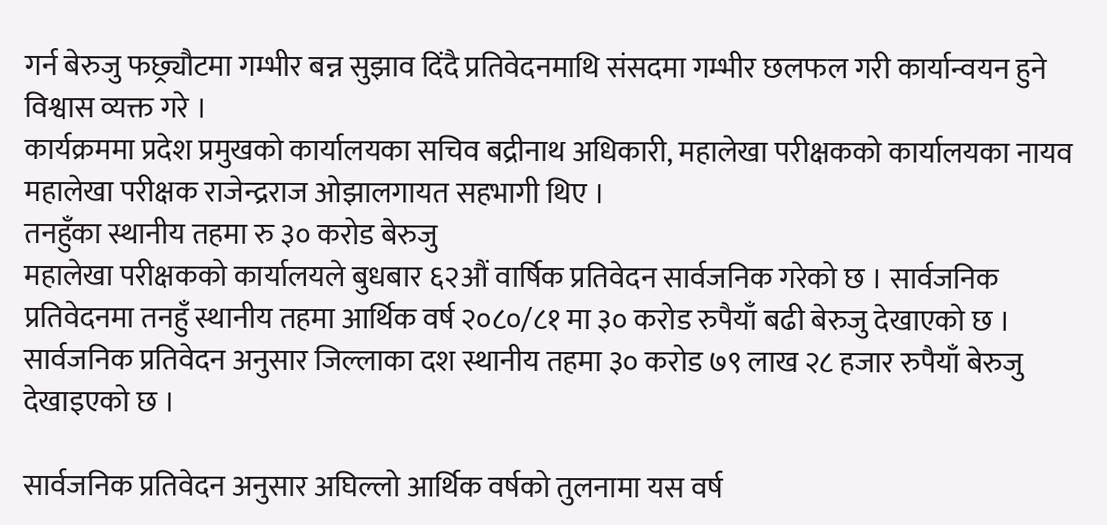गर्न बेरुजु फछ्र्यौटमा गम्भीर बन्न सुझाव दिंदै प्रतिवेदनमाथि संसदमा गम्भीर छलफल गरी कार्यान्वयन हुने विश्वास व्यक्त गरे ।
कार्यक्रममा प्रदेश प्रमुखको कार्यालयका सचिव बद्रीनाथ अधिकारी, महालेखा परीक्षकको कार्यालयका नायव महालेखा परीक्षक राजेन्द्रराज ओझालगायत सहभागी थिए ।
तनहुँका स्थानीय तहमा रु ३० करोड बेरुजु
महालेखा परीक्षकको कार्यालयले बुधबार ६२औं वार्षिक प्रतिवेदन सार्वजनिक गरेको छ । सार्वजनिक प्रतिवेदनमा तनहुँ स्थानीय तहमा आर्थिक वर्ष २०८०/८१ मा ३० करोड रुपैयाँ बढी बेरुजु देखाएको छ । सार्वजनिक प्रतिवेदन अनुसार जिल्लाका दश स्थानीय तहमा ३० करोड ७९ लाख २८ हजार रुपैयाँ बेरुजु देखाइएको छ ।

सार्वजनिक प्रतिवेदन अनुसार अघिल्लो आर्थिक वर्षको तुलनामा यस वर्ष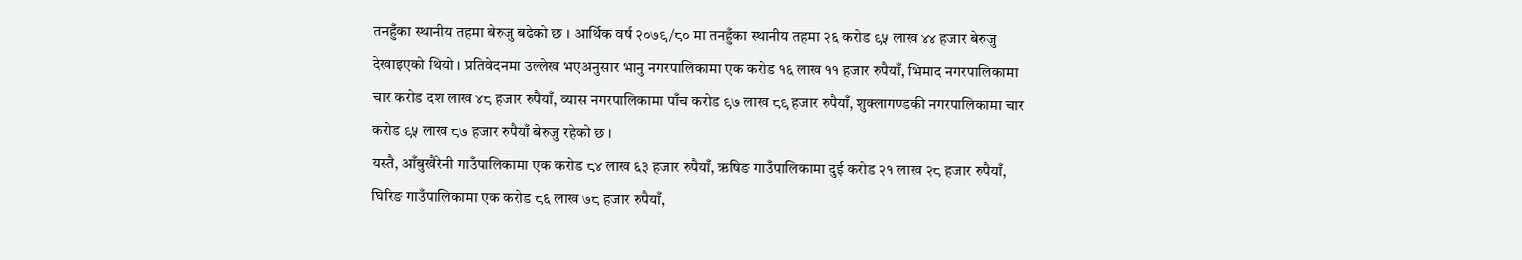तनहुँका स्थानीय तहमा बेरुजु बढेको छ । आर्थिक वर्ष २०७९/८० मा तनहुँका स्थानीय तहमा २६ करोड ९५ लाख ४४ हजार बेरुजु देखाइएको थियो । प्रतिवेदनमा उल्लेख भएअनुसार भानु नगरपालिकामा एक करोड १६ लाख ११ हजार रुपैयाँ, भिमाद नगरपालिकामा चार करोड दश लाख ४८ हजार रुपैयाँ, व्यास नगरपालिकामा पाँच करोड ९७ लाख ८९ हजार रुपैयाँ, शुक्लागण्डकी नगरपालिकामा चार करोड ९५ लाख ८७ हजार रुपैयाँ बेरुजु रहेको छ ।
यस्तै, आँबुखैरेनी गाउँपालिकामा एक करोड ८४ लाख ६३ हजार रुपैयाँ, ऋषिङ गाउँपालिकामा दुई करोड २१ लाख २८ हजार रुपैयाँ, घिरिङ गाउँपालिकामा एक करोड ८६ लाख ७८ हजार रुपैयाँ,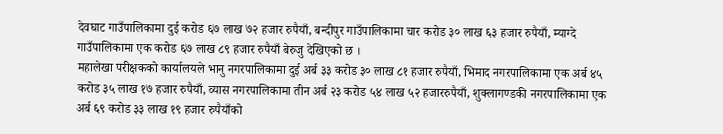देवघाट गाउँपालिकामा दुई करोड ६७ लाख ७२ हजार रुपैयाँ, बन्दीपुर गाउँपालिकामा चार करोड ३० लाख ६३ हजार रुपैयाँ, म्याग्दे गाउँपालिकामा एक करोड ६७ लाख ८९ हजार रुपैयाँ बेरुजु देखिएको छ ।
महालेखा परीक्षकको कार्यालयले भानु नगरपालिकामा दुई अर्ब ३३ करोड ३० लाख ८१ हजार रुपैयाँ, भिमाद नगरपालिकामा एक अर्ब ४५ करोड ३५ लाख १७ हजार रुपैयाँ, व्यास नगरपालिकामा तीन अर्ब २३ करोड ५४ लाख ५२ हजाररुपैयाँ, शुक्लागण्डकी नगरपालिकामा एक अर्ब ६९ करोड ३३ लाख १९ हजार रुपैयाँको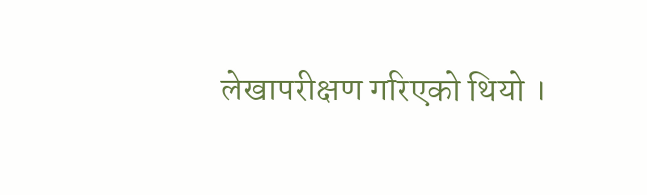लेखापरीक्षण गरिएको थियो ।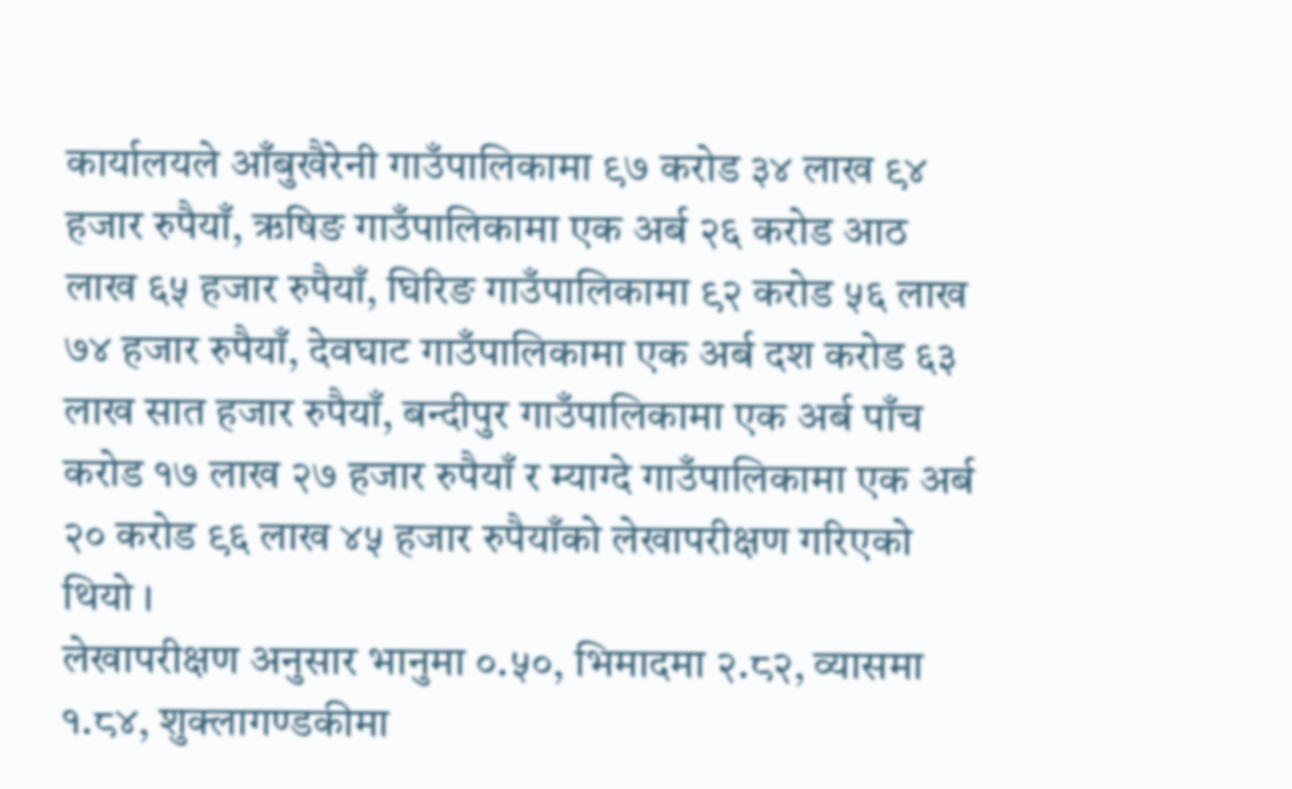कार्यालयले आँबुखैरेनी गाउँपालिकामा ९७ करोड ३४ लाख ९४ हजार रुपैयाँ, ऋषिङ गाउँपालिकामा एक अर्ब २६ करोड आठ लाख ६५ हजार रुपैयाँ, घिरिङ गाउँपालिकामा ९२ करोड ५६ लाख ७४ हजार रुपैयाँ, देवघाट गाउँपालिकामा एक अर्ब दश करोड ६३ लाख सात हजार रुपैयाँ, बन्दीपुर गाउँपालिकामा एक अर्ब पाँच करोड १७ लाख २७ हजार रुपैयाँ र म्याग्दे गाउँपालिकामा एक अर्ब २० करोड ९६ लाख ४५ हजार रुपैयाँको लेखापरीक्षण गरिएको थियो ।
लेखापरीक्षण अनुसार भानुमा ०.५०, भिमादमा २.८२, व्यासमा १.८४, शुक्लागण्डकीमा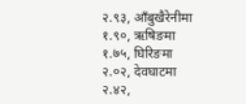२.९३, आँबुखैरेनीमा १.९०, ऋषिङमा १.७५, घिरिङमा २.०२, देवघाटमा २.४२,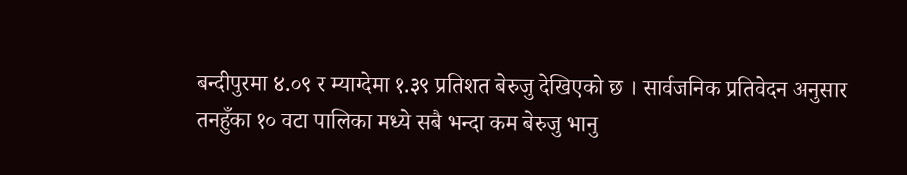बन्दीपुरमा ४.०९ र म्याग्देमा १.३९ प्रतिशत बेरुजु देखिएको छ । सार्वजनिक प्रतिवेदन अनुसार तनहुँका १० वटा पालिका मध्ये सबै भन्दा कम बेरुजु भानु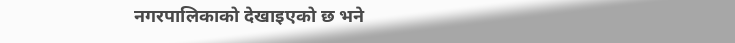नगरपालिकाको देखाइएको छ भने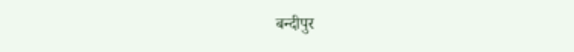बन्दीपुर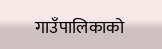गाउँपालिकाको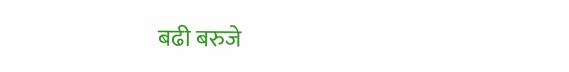बढी बरुजे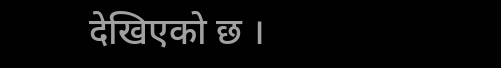देखिएको छ ।